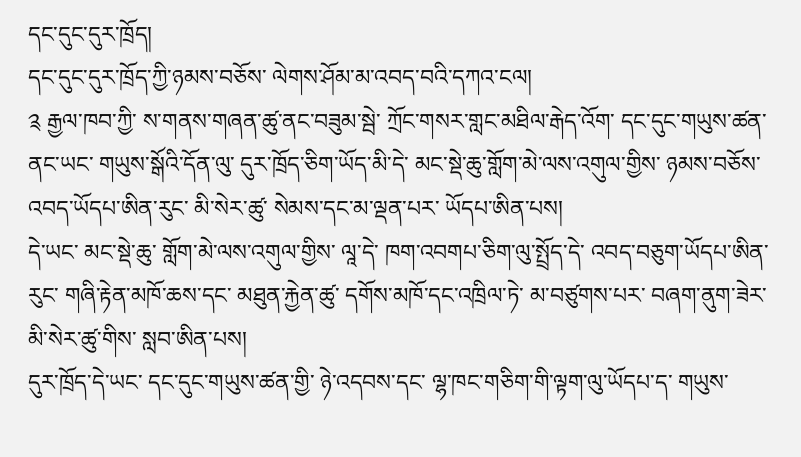དང་དུང་དུར་ཁྲོད།
དང་དུང་དུར་ཁྲོད་ཀྱི་ཉམས་བཅོས་ ལེགས་ཤོམ་མ་འབད་བའི་དཀའ་ངལ།
༉ རྒྱལ་ཁབ་ཀྱི་ ས་གནས་གཞན་ཚུ་ནང་བཟུམ་སྦེ་ ཀྲོང་གསར་གླང་མཐིལ་རྒེད་འོག་ དང་དུང་གཡུས་ཚན་ནང་ཡང་ གཡུས་སྒོའི་དོན་ལུ་ དུར་ཁྲོད་ཅིག་ཡོད་མི་དེ་ མང་སྡེ་ཆུ་གློག་མེ་ལས་འགུལ་གྱིས་ ཉམས་བཅོས་འབད་ཡོདཔ་ཨིན་རུང་ མི་སེར་ཚུ་ སེམས་དང་མ་ལྡན་པར་ ཡོདཔ་ཨིན་པས།
དེ་ཡང་ མང་སྡེ་ཆུ་ གློག་མེ་ལས་འགུལ་གྱིས་ ལཱ་དེ་ ཁག་འབགཔ་ཅིག་ལུ་སྤྲོད་དེ་ འབད་བཅུག་ཡོདཔ་ཨིན་རུང་ གཞི་རྟེན་མཁོ་ཆས་དང་ མཐུན་རྐྱེན་ཚུ་ དགོས་མཁོ་དང་འཁྲིལ་ཏེ་ མ་བཙུགས་པར་ བཞག་ནུག་ཟེར་ མི་སེར་ཚུ་གིས་ སླབ་ཨིན་པས།
དུར་ཁྲོད་དེ་ཡང་ དང་དུང་གཡུས་ཚན་གྱི་ ཉེ་འདབས་དང་ ལྷ་ཁང་གཅིག་གི་ལྟག་ལུ་ཡོདཔ་ད་ གཡུས་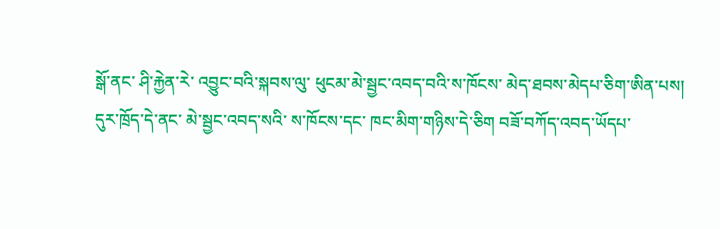སྒོ་ནང་ ཤི་རྐྱེན་རེ་ འབྱུང་བའི་སྐབས་ལུ་ ཕུངམ་མེ་སྦྱང་འབད་བའི་ས་ཁོངས་ མེད་ཐབས་མེདཔ་ཅིག་ཨིན་པས།
དུར་ཁྲོད་དེ་ནང་ མེ་སྦྱང་འབད་སའི་ ས་ཁོངས་དང་ ཁང་མིག་གཉིས་དེ་ཅིག བཟོ་བཀོད་འབད་ཡོདཔ་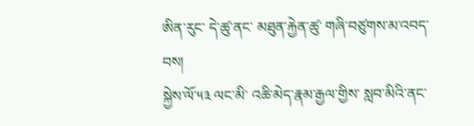ཨིན་རུང་ དེ་ཚུ་ནང་ མཐུན་རྐྱེན་ཚུ་ གཞི་བཙུགས་མ་འབད་བས།
སྐྱེས་ལོ་༥༣ ལང་མི་ འཆི་མེད་རྣམ་རྒྱལ་གྱིས་ སླབ་མིའི་ནང་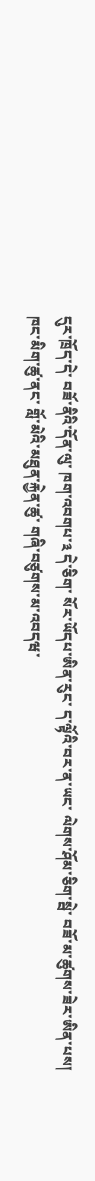དུར་ཁྲོད་དེ་ བཟོ་ནིའི་དོན་ལུ་ ཁག་འབགཔ་༣ དེ་ཅིག་ སོར་ཡོདཔ་ཨིན་རུང་ ད་ལྟོའི་བར་ན་ཡང་ ལེགས་ཤོམ་ཅིག་སྦེ་ བཟོ་མ་ཚུགས་ཟེར་ཨིན་པས།
ཁང་མིག་ཚུ་ནང་ གློ་མེའི་མཐུན་རྐྱེན་ཚུ་ གཞི་བཙུགས་མ་འབདཝ་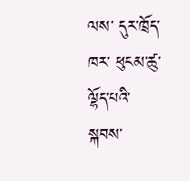ལས་ དུར་ཁྲོད་ཁར་ ཕུངམ་ཚུ་ལྷོད་པའི་སྐབས་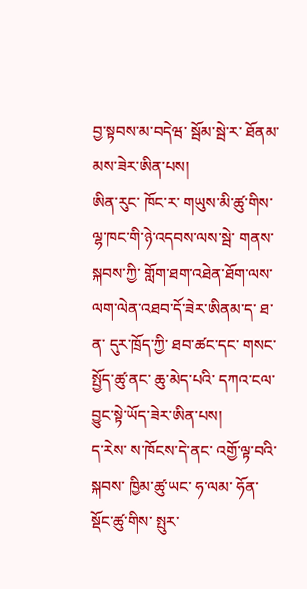བྱ་སྟབས་མ་བདེཝ་ སྦོམ་སྦེ་ར་ ཐོནམ་མས་ཟེར་ཨིན་པས།
ཨིན་རུང་ ཁོང་ར་ གཡུས་མི་ཚུ་གིས་ ལྷ་ཁང་གི་ཉེ་འདབས་ལས་སྦེ་ གནས་སྐབས་ཀྱི་ གློག་ཐག་འཐེན་ཐོག་ལས་ ལག་ལེན་འཐབ་དོ་ཟེར་ཨིནམ་ད་ ཐ་ན་ དུར་ཁྲོད་ཀྱི་ ཐབ་ཚང་དང་ གསང་སྤྱོད་ཚུ་ནང་ ཆུ་མེད་པའི་ དཀའ་ངལ་བྱུང་སྟེ་ཡོད་ཟེར་ཨིན་པས།
ད་རེས་ ས་ཁོངས་དེ་ནང་ འགྱོ་ལྟ་བའི་སྐབས་ ཁྱིམ་ཚུ་ཡང་ ཧ་ལམ་ ཧོན་སྡོང་ཚུ་གིས་ སྤུར་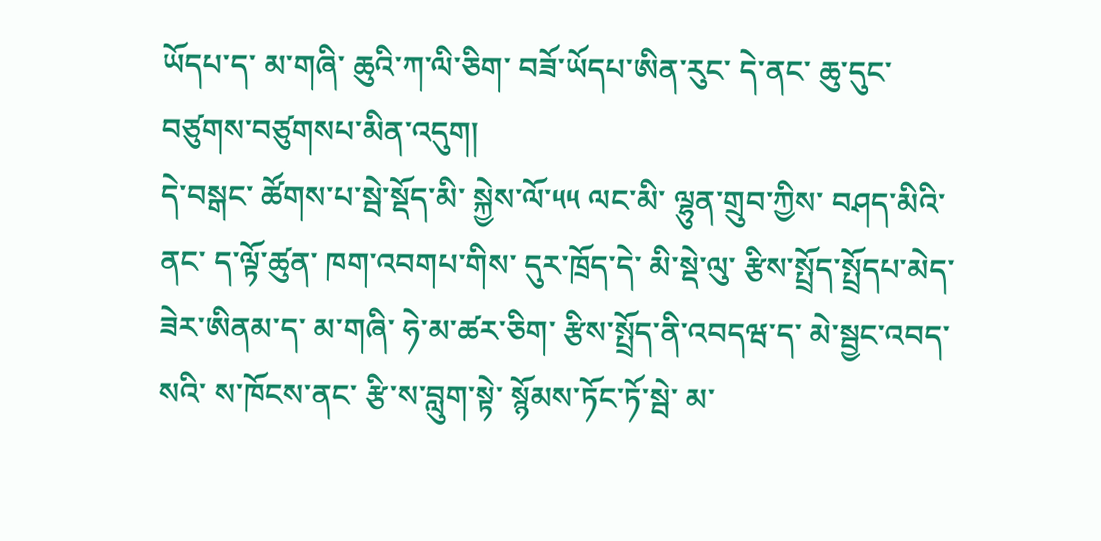ཡོདཔ་ད་ མ་གཞི་ ཆུའི་ཀ་ལི་ཅིག་ བཟོ་ཡོདཔ་ཨིན་རུང་ དེ་ནང་ ཆུ་དུང་བཙུགས་བཙུགསཔ་མིན་འདུག།
དེ་བསྒང་ ཚོགས་པ་སྦེ་སྡོད་མི་ སྐྱེས་ལོ་༥༥ ལང་མི་ ལྷུན་གྲུབ་ཀྱིས་ བཤད་མིའི་ནང་ ད་ལྟོ་ཚུན་ ཁག་འབགཔ་གིས་ དུར་ཁྲོད་དེ་ མི་སྡེ་ལུ་ རྩིས་སྤྲོད་སྤྲོདཔ་མེད་ཟེར་ཨིནམ་ད་ མ་གཞི་ ཧེ་མ་ཚར་ཅིག་ རྩིས་སྤྲོད་ནི་འབདཝ་ད་ མེ་སྦྱང་འབད་སའི་ ས་ཁོངས་ནང་ རྩི་ས་བླུག་སྟེ་ སྙོམས་ཏོང་ཏོ་སྦེ་ མ་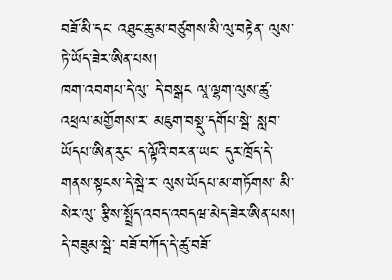བཟོ་མི་དང་ འཐུང་ཆུ་མ་བཙུགས་མི་ལུ་བརྟེན་ ལུས་ཏེ་ཡོད་ཟེར་ཨིན་པས།
ཁག་འབགཔ་དེ་ལུ་ དེ་བསྒང ལཱ་ལྷག་ལུས་ཚུ་ འཕྲལ་མགྱོགས་ར་ མཇུག་བསྡུ་དགོཔ་སྦེ་ སླབ་ཡོདཔ་ཨིན་རུང་ ད་ལྟོའི་བར་ན་ཡང་ དུར་ཁྲོད་དེ་ གནས་སྟངས་དེ་སྦེ་ར་ ལུས་ཡོདཔ་མ་གཏོགས་ མི་སེར་ལུ་ རྩིས་སྤྲོད་འབད་འབདཝ་མེད་ཟེར་ཨིན་པས།
དེ་བཟུམ་སྦེ་ བཟོ་བཀོད་དེ་ཚུ་བཟོ་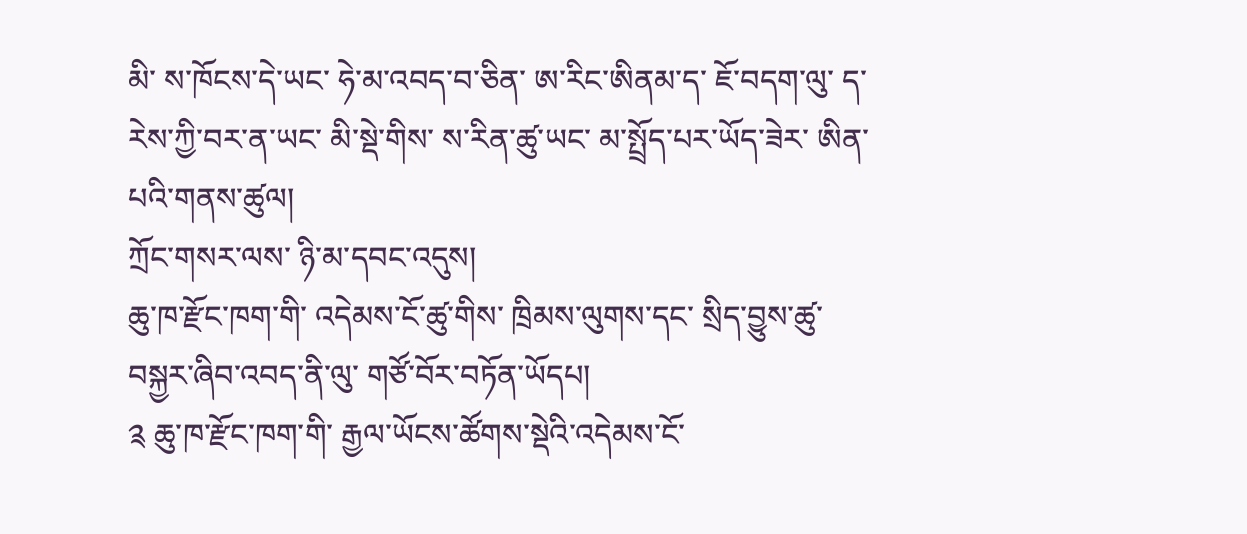མི་ ས་ཁོངས་དེ་ཡང་ ཧེ་མ་འབད་བ་ཅིན་ ཨ་རིང་ཨིནམ་ད་ ཇོ་བདག་ལུ་ ད་རེས་ཀྱི་བར་ན་ཡང་ མི་སྡེ་གིས་ ས་རིན་ཚུ་ཡང་ མ་སྤྲོད་པར་ཡོད་ཟེར་ ཨིན་པའི་གནས་ཚུལ།
ཀྲོང་གསར་ལས་ ཉི་མ་དབང་འདུས།
ཆུ་ཁ་རྫོང་ཁག་གི་ འདེམས་ངོ་ཚུ་གིས་ ཁྲིམས་ལུགས་དང་ སྲིད་བྱུས་ཚུ་ བསྐྱར་ཞིབ་འབད་ནི་ལུ་ གཙོ་བོར་བཏོན་ཡོདཔ།
༉ ཆུ་ཁ་རྫོང་ཁག་གི་ རྒྱལ་ཡོངས་ཚོགས་སྡེའི་འདེམས་ངོ་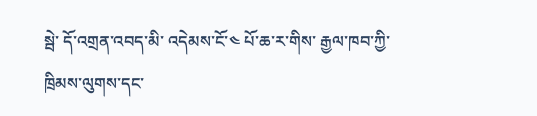སྦེ་ དོ་འགྲན་འབད་མི་ འདེམས་ངོ་༤ པོ་ཆ་ར་གིས་ རྒྱལ་ཁབ་ཀྱི་ ཁྲིམས་ལུགས་དང་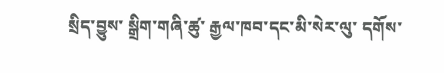སྲིད་བྱུས་ སྒྲིག་གཞི་ཚུ་ རྒྱལ་ཁབ་དང་མི་སེར་ལུ་ དགོས་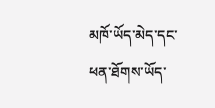མཁོ་ཡོད་མེད་དང་ ཕན་ཐོགས་ཡོད་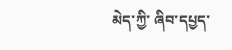མེད་ཀྱི་ ཞིབ་དཔྱད་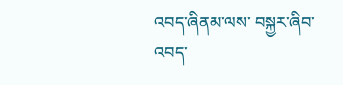འབད་ཞིནམ་ལས་ བསྐྱར་ཞིབ་འབད་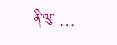ནི་ལུ་ …